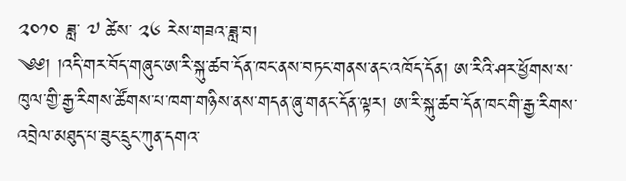༢༠༡༠ ཟླ་ ༧ ཚེས་ ༢༦ རེས་གཟའ་ཟླ་བ།
༄༅། །འདི་གར་བོད་གཞུང་ཨ་རི་སྐུ་ཚབ་དོན་ཁང་ནས་བཏང་གནས་ནང་འཁོད་དོན། ཨ་རིའི་ཤར་ཕྱོགས་ས་ཁུལ་གྱི་རྒྱ་རིགས་ཚོགས་པ་ཁག་གཉིས་ནས་གདན་ཞུ་གནང་དོན་ལྟར། ཨ་རི་སྐུ་ཚབ་དོན་ཁང་གི་རྒྱ་རིགས་འབྲེལ་མཐུད་པ་ཟུང་དྲུང་ཀུན་དགའ་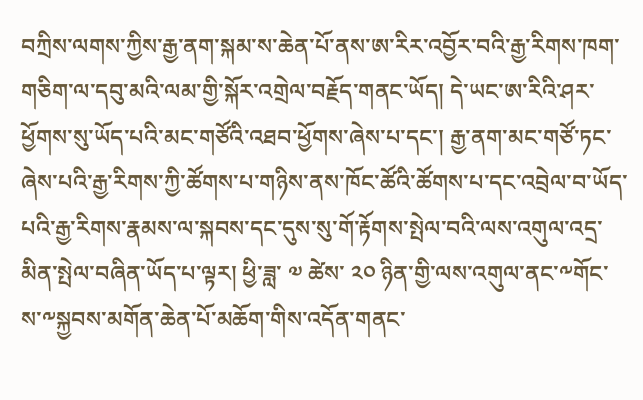བཀྲིས་ལགས་ཀྱིས་རྒྱ་ནག་སྐམ་ས་ཆེན་པོ་ནས་ཨ་རིར་འབྱོར་བའི་རྒྱ་རིགས་ཁག་གཅིག་ལ་དབུ་མའི་ལམ་གྱི་སྐོར་འགྲེལ་བརྗོད་གནང་ཡོད། དེ་ཡང་ཨ་རིའི་ཤར་ཕྱོགས་སུ་ཡོད་པའི་མང་གཙོའི་འཐབ་ཕྱོགས་ཞེས་པ་དང་། རྒྱ་ནག་མང་གཙོ་ཏང་ཞེས་པའི་རྒྱ་རིགས་ཀྱི་ཚོགས་པ་གཉིས་ནས་ཁོང་ཚོའི་ཚོགས་པ་དང་འབྲེལ་བ་ཡོད་པའི་རྒྱ་རིགས་རྣམས་ལ་སྐབས་དང་དུས་སུ་གོ་རྟོགས་སྤེལ་བའི་ལས་འགུལ་འདྲ་མིན་སྤེལ་བཞིན་ཡོད་པ་ལྟར། ཕྱི་ཟླ་ ༧ ཚེས་ ༢༠ ཉིན་གྱི་ལས་འགུལ་ནང་༸གོང་ས་༸སྐྱབས་མགོན་ཆེན་པོ་མཆོག་གིས་འདོན་གནང་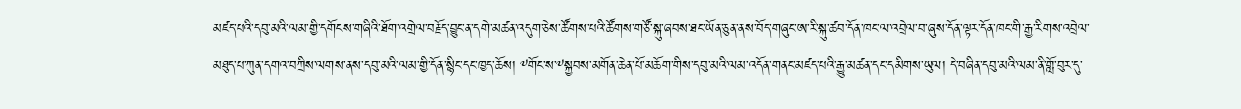མཛད་པའི་དབུ་མའི་ལམ་གྱི་དགོངས་གཞིའི་ཐོག་འགྲེལ་བརྗོད་བྱུང་ན་དགེ་མཚན་འདུག་ཅེས་ཚོགས་པའི་ཚོགས་གཙོ་སྐུ་ཞབས་ཐང་ཡོན་ཅུན་ནས་བོད་གཞུང་ཨ་རི་སྐུ་ཚབ་དོན་ཁང་ལ་འབྲེལ་བ་ཞུས་དོན་ལྟར་དོན་ཁང་གི་རྒྱ་རིགས་འབྲེལ་མཐུད་པ་ཀུན་དགའ་བཀྲིས་ལགས་ནས་དབུ་མའི་ལམ་གྱི་དོན་སྙིང་དང་ཁྱད་ཆོས། ༸གོང་ས་༸སྐྱབས་མགོན་ཆེན་པོ་མཆོག་གིས་དབུ་མའི་ལམ་འདོན་གནང་མཛད་པའི་རྒྱུ་མཚན་དང་དམིགས་ཡུལ། དེ་བཞིན་དབུ་མའི་ལམ་ནི་གློ་བུར་དུ་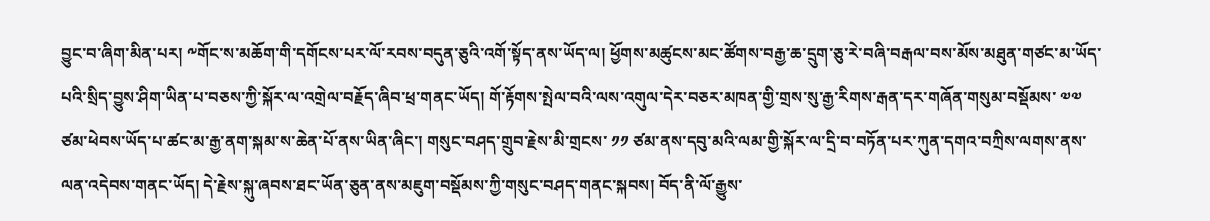བྱུང་བ་ཞིག་མིན་པར། ༸གོང་ས་མཆོག་གི་དགོངས་པར་ལོ་རབས་བདུན་ཅུའི་འགོ་སྟོད་ནས་ཡོད་ལ། ཕྱོགས་མཚུངས་མང་ཚོགས་བརྒྱ་ཆ་དྲུག་ཅུ་རེ་བཞི་བརྒལ་བས་མོས་མཐུན་གཙང་མ་ཡོད་པའི་སྲིད་བྱུས་ཤིག་ཡིན་པ་བཅས་ཀྱི་སྐོར་ལ་འགྲེལ་བརྗོད་ཞིབ་ཕྲ་གནང་ཡོད། གོ་རྟོགས་སྤེལ་བའི་ལས་འགུལ་དེར་བཅར་མཁན་གྱི་གྲས་སུ་རྒྱ་རིགས་རྒན་དར་གཞོན་གསུམ་བསྡོམས་ ༧༧ ཙམ་ཕེབས་ཡོད་པ་ཚང་མ་རྒྱ་ནག་སྐམ་ས་ཆེན་པོ་ནས་ཡིན་ཞིང་། གསུང་བཤད་གྲུབ་རྗེས་མི་གྲངས་ ༡༡ ཙམ་ནས་དབུ་མའི་ལམ་གྱི་སྐོར་ལ་དྲི་བ་བཏོན་པར་ཀུན་དགའ་བཀྲིས་ལགས་ནས་ལན་འདེབས་གནང་ཡོད། དེ་རྗེས་སྐུ་ཞབས་ཐང་ཡོན་ཅུན་ནས་མཇུག་བསྡོམས་ཀྱི་གསུང་བཤད་གནང་སྐབས། བོད་ནི་ལོ་རྒྱུས་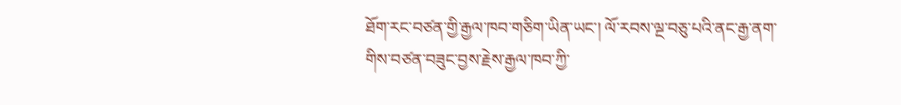ཐོག་རང་བཙན་གྱི་རྒྱལ་ཁབ་གཅིག་ཡིན་ཡང་། ལོ་རབས་ལྔ་བཅུ་པའི་ནང་རྒྱ་ནག་གིས་བཙན་བཟུང་བྱས་རྗེས་རྒྱལ་ཁབ་ཀྱི་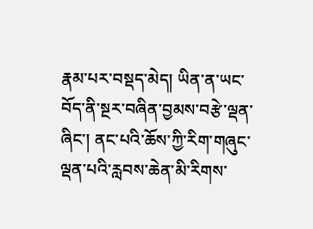རྣམ་པར་བསྡད་མེད། ཡིན་ན་ཡང་བོད་ནི་སྔར་བཞིན་བྱམས་བརྩེ་ལྡན་ཞིང་། ནང་པའི་ཆོས་ཀྱི་རིག་གཞུང་ལྡན་པའི་རླབས་ཆེན་མི་རིགས་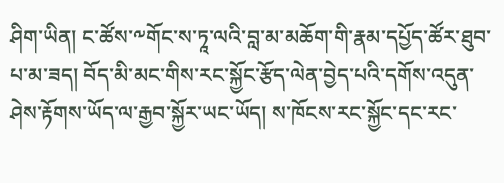ཤིག་ཡིན། ང་ཚོས་༸གོང་ས་ཏཱ་ལའི་བླ་མ་མཆོག་གི་རྣམ་དཔྱོད་ཚོར་ཐུབ་པ་མ་ཟད། བོད་མི་མང་གིས་རང་སྐྱོང་རྩོད་ལེན་བྱེད་པའི་དགོས་འདུན་ཤེས་རྟོགས་ཡོད་ལ་རྒྱབ་སྐྱོར་ཡང་ཡོད། ས་ཁོངས་རང་སྐྱོང་དང་རང་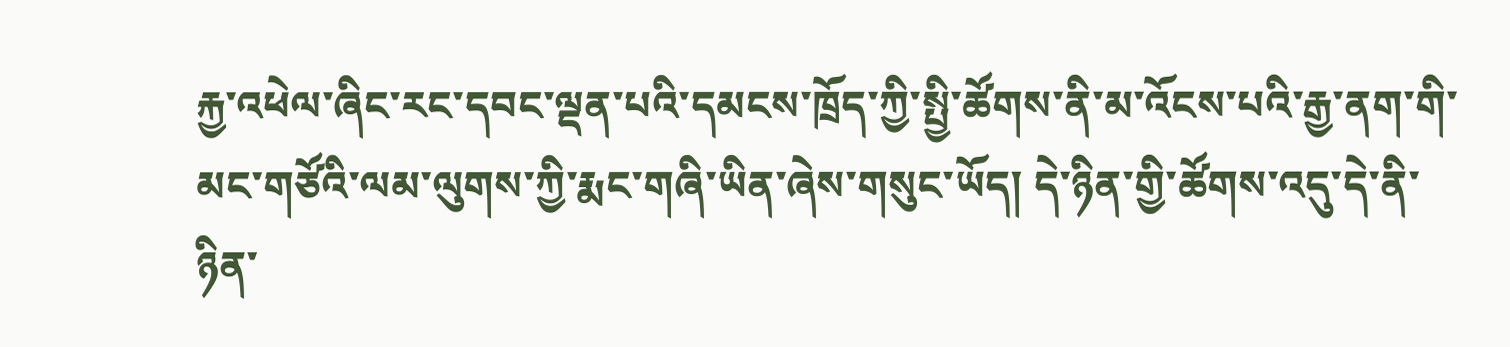རྐྱ་འཕེལ་ཞིང་རང་དབང་ལྡན་པའི་དམངས་ཁྲོད་ཀྱི་སྤྱི་ཚོགས་ནི་མ་འོངས་པའི་རྒྱ་ནག་གི་མང་གཙོའི་ལམ་ལུགས་ཀྱི་རྨང་གཞི་ཡིན་ཞེས་གསུང་ཡོད། དེ་ཉིན་གྱི་ཚོགས་འདུ་དེ་ནི་ཉིན་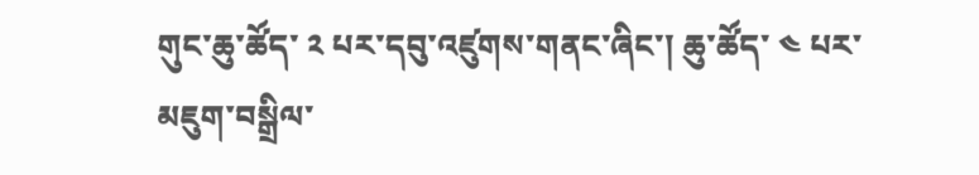གུང་ཆུ་ཚོད་ ༢ པར་དབུ་འཛུགས་གནང་ཞིང་། ཆུ་ཚོད་ ༤ པར་མཇུག་བསྒྲིལ་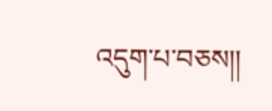འདུག་པ་བཅས།།